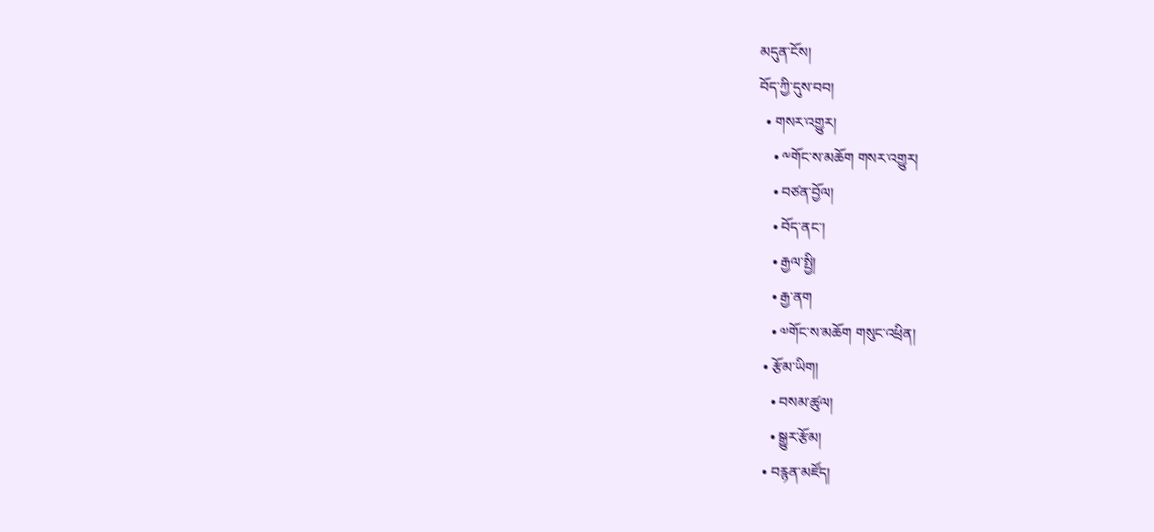མདུན་ངོས།
བོད་ཀྱི་དུས་བབ།
  • གསར་འགྱུར།
    • ༸གོང་ས་མཆོག གསར་འགྱུར།
    • བཙན་བྱོལ།
    • བོད་ནང་།
    • རྒྱལ་སྤྱི།
    • རྒྱ་ནག
    • ༧གོང་ས་མཆོག གསུང་འཕྲིན།
  • རྩོམ་ཡིག།
    • བསམ་ཚུལ།
    • སྒྱུར་རྩོམ།
  • བརྙན་མཛོད།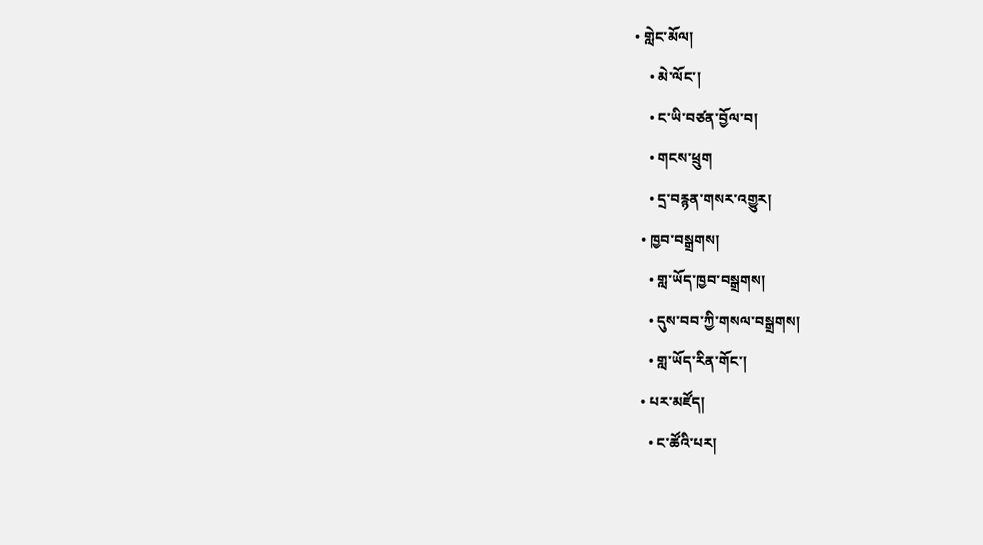• གླེང་མོལ།
    • མེ་ལོང་།
    • ང་ཡི་བཙན་བྱོལ་བ།
    • གངས་ཕྲུག
    • དྲ་བརྙན་གསར་འགྱུར།
  • ཁྱབ་བསྒྲགས།
    • གླ་ཡོད་ཁྱབ་བསྒྲགས།
    • དུས་བབ་ཀྱི་གསལ་བསྒྲགས།
    • གླ་ཡོད་རིན་གོང་།
  • པར་མཛོད།
    • ང་ཚོའི་པར།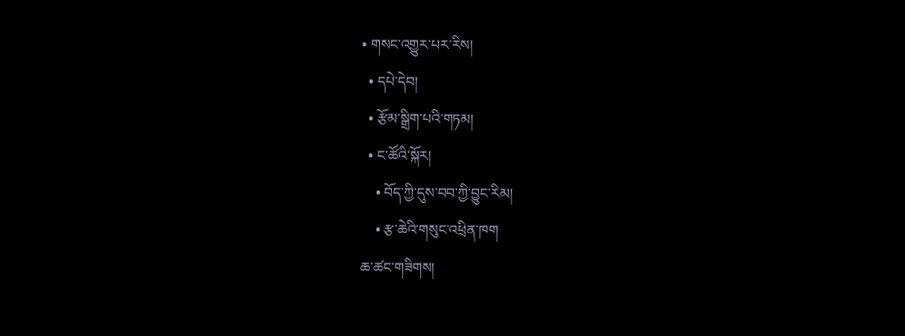• གསང་འགྱུར་པར་རིས།
  • དཔེ་དེབ།
  • རྩོམ་སྒྲིག་པའི་གཏམ།
  • ང་ཚོའི་སྐོར།
    • བོད་ཀྱི་དུས་བབ་ཀྱི་བྱུང་རིམ།
    • རྩ་ཆེའི་གསུང་འཕྲིན་ཁག
ཆ་ཚང་གཟིགས།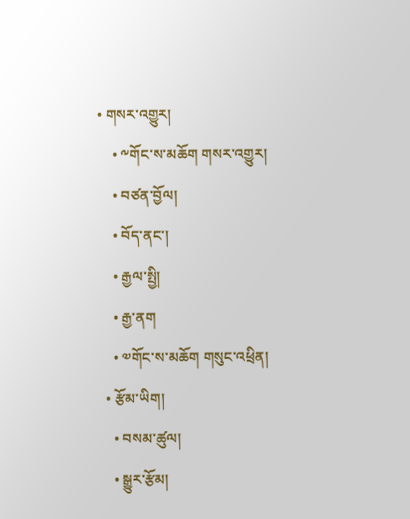• གསར་འགྱུར།
    • ༸གོང་ས་མཆོག གསར་འགྱུར།
    • བཙན་བྱོལ།
    • བོད་ནང་།
    • རྒྱལ་སྤྱི།
    • རྒྱ་ནག
    • ༧གོང་ས་མཆོག གསུང་འཕྲིན།
  • རྩོམ་ཡིག།
    • བསམ་ཚུལ།
    • སྒྱུར་རྩོམ།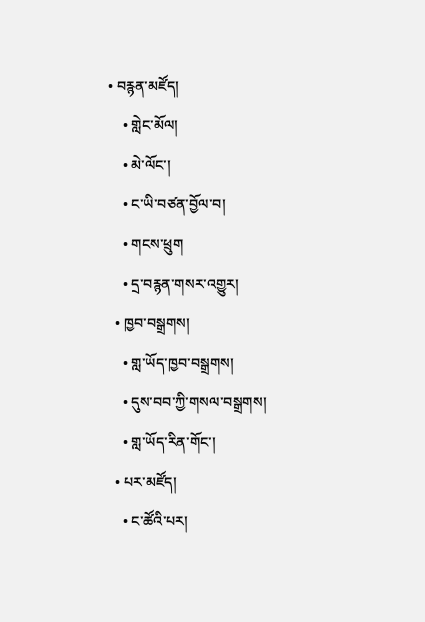• བརྙན་མཛོད།
    • གླེང་མོལ།
    • མེ་ལོང་།
    • ང་ཡི་བཙན་བྱོལ་བ།
    • གངས་ཕྲུག
    • དྲ་བརྙན་གསར་འགྱུར།
  • ཁྱབ་བསྒྲགས།
    • གླ་ཡོད་ཁྱབ་བསྒྲགས།
    • དུས་བབ་ཀྱི་གསལ་བསྒྲགས།
    • གླ་ཡོད་རིན་གོང་།
  • པར་མཛོད།
    • ང་ཚོའི་པར།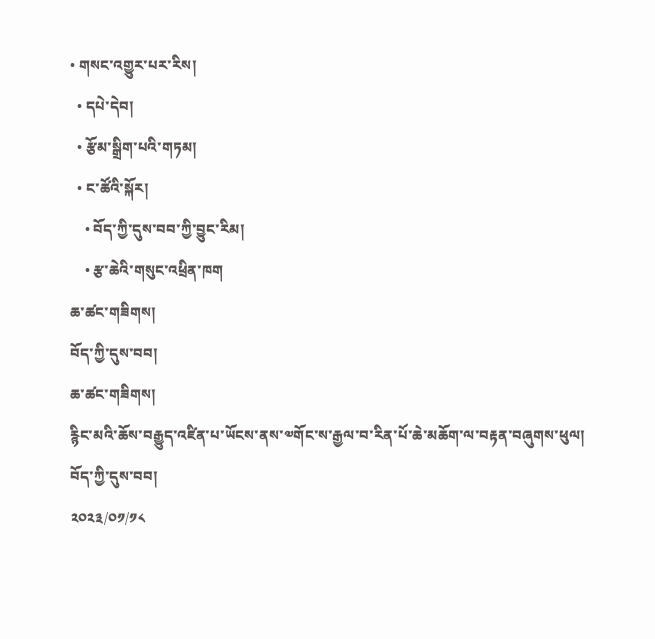• གསང་འགྱུར་པར་རིས།
  • དཔེ་དེབ།
  • རྩོམ་སྒྲིག་པའི་གཏམ།
  • ང་ཚོའི་སྐོར།
    • བོད་ཀྱི་དུས་བབ་ཀྱི་བྱུང་རིམ།
    • རྩ་ཆེའི་གསུང་འཕྲིན་ཁག
ཆ་ཚང་གཟིགས།
བོད་ཀྱི་དུས་བབ།
ཆ་ཚང་གཟིགས།
རྙིང་མའི་ཆོས་བརྒྱུད་འཛིན་པ་ཡོངས་ནས་༧གོང་ས་རྒྱལ་བ་རིན་པོ་ཆེ་མཆོག་ལ་བརྟན་བཞུགས་ཕུལ།
བོད་ཀྱི་དུས་བབ།
༢༠༢༣/༠༡/༡༨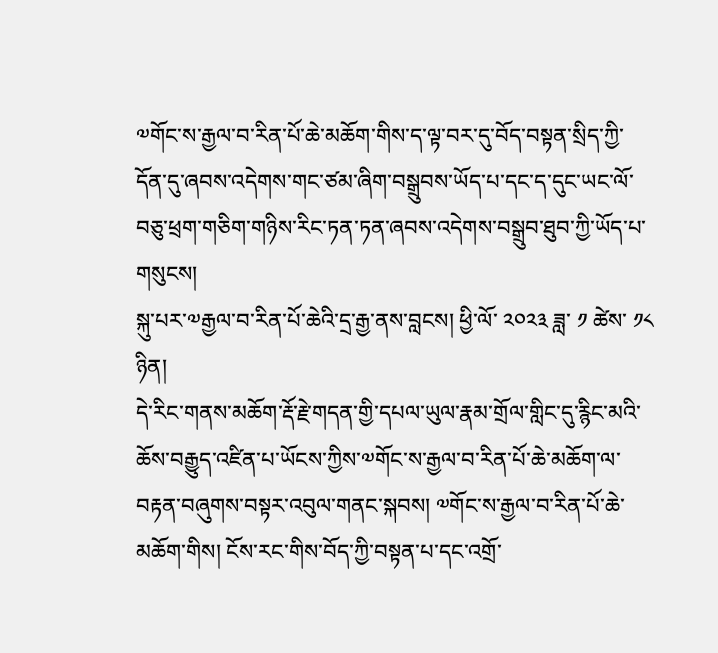༧གོང་ས་རྒྱལ་བ་རིན་པོ་ཆེ་མཆོག་གིས་ད་ལྟ་བར་དུ་བོད་བསྟན་སྲིད་ཀྱི་དོན་དུ་ཞབས་འདེགས་གང་ཙམ་ཞིག་བསྒྲུབས་ཡོད་པ་དང་ད་དུང་ཡང་ལོ་བཅུ་ཕྲག་གཅིག་གཉིས་རིང་ཏན་ཏན་ཞབས་འདེགས་བསྒྲུབ་ཐུབ་ཀྱི་ཡོད་པ་གསུངས།
སྐུ་པར་༧རྒྱལ་བ་རིན་པོ་ཆེའི་དྲ་རྒྱ་ནས་བླངས། ཕྱི་ལོ་ ༢༠༢༣ ཟླ་ ༡ ཚེས་ ༡༨ ཉིན།
དེ་རིང་གནས་མཆོག་རྡོ་རྗེ་གདན་གྱི་དཔལ་ཡུལ་རྣམ་གྲོལ་གླིང་དུ་རྙིང་མའི་ཆོས་བརྒྱུད་འཛིན་པ་ཡོངས་ཀྱིས་༧གོང་ས་རྒྱལ་བ་རིན་པོ་ཆེ་མཆོག་ལ་བརྟན་བཞུགས་བསྟར་འབུལ་གནང་སྐབས། ༧གོང་ས་རྒྱལ་བ་རིན་པོ་ཆེ་མཆོག་གིས། ངོས་རང་གིས་བོད་ཀྱི་བསྟན་པ་དང་འགྲོ་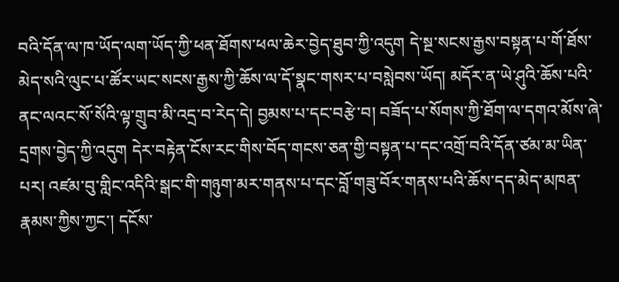བའི་དོན་ལ་ཁ་ཡོད་ལག་ཡོད་ཀྱི་ཕན་ཐོགས་ཕལ་ཆེར་བྱེད་ཐུབ་ཀྱི་འདུག དེ་སྔ་སངས་རྒྱས་བསྟན་པ་གོ་ཐོས་མེད་སའི་ལུང་པ་ཚོར་ཡང་སངས་རྒྱས་ཀྱི་ཆོས་ལ་དོ་སྣང་གསར་པ་བསླེབས་ཡོད། མདོར་ན་ཡེ་ཤུའི་ཆོས་པའི་ནང་ལའང་སོ་སོའི་ལྟ་གྲུབ་མི་འདྲ་བ་རེད་དེ། བྱམས་པ་དང་བརྩེ་བ། བཟོད་པ་སོགས་ཀྱི་ཐོག་ལ་དགའ་མོས་ཞེ་དྲགས་བྱེད་ཀྱི་འདུག དེར་བརྟེན་ངོས་རང་གིས་བོད་གངས་ཅན་གྱི་བསྟན་པ་དང་འགྲོ་བའི་དོན་ཙམ་མ་ཡིན་པར། འཛམ་བུ་གླིང་འདིའི་སྒང་གི་གཉུག་མར་གནས་པ་དང་བློ་གཟུ་བོར་གནས་པའི་ཆོས་དད་མེད་མཁན་རྣམས་ཀྱིས་ཀྱང་། དངོས་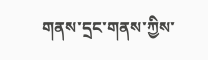གནས་དྲང་གནས་ཀྱིས་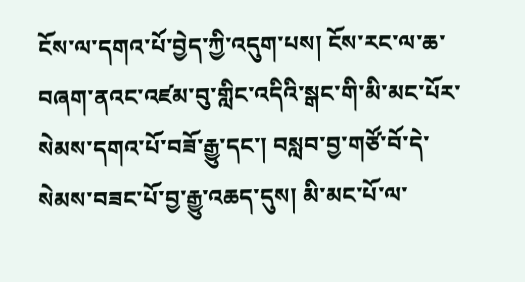ངོས་ལ་དགའ་པོ་བྱེད་ཀྱི་འདུག་པས། ངོས་རང་ལ་ཆ་བཞག་ནའང་འཛམ་བུ་གླིང་འདིའི་སྒང་གི་མི་མང་པོར་སེམས་དགའ་པོ་བཟོ་རྒྱུ་དང་། བསླབ་བྱ་གཙོ་བོ་དེ་སེམས་བཟང་པོ་བྱ་རྒྱུ་འཆད་དུས། མི་མང་པོ་ལ་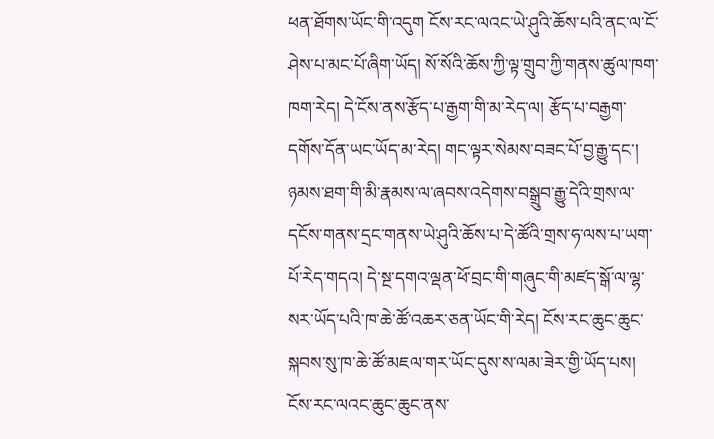ཕན་ཐོགས་ཡོང་གི་འདུག ངོས་རང་ལའང་ཡེ་ཤུའི་ཆོས་པའི་ནང་ལ་ངོ་ཤེས་པ་མང་པོ་ཞིག་ཡོད། སོ་སོའི་ཆོས་ཀྱི་ལྟ་གྲུབ་ཀྱི་གནས་ཚུལ་ཁག་ཁག་རེད། དེ་ངོས་ནས་རྩོད་པ་རྒྱག་གི་མ་རེད་ལ། རྩོད་པ་བརྒྱག་དགོས་དོན་ཡང་ཡོད་མ་རེད། གང་ལྟར་སེམས་བཟང་པོ་བྱ་རྒྱུ་དང་། ཉམས་ཐག་གི་མི་རྣམས་ལ་ཞབས་འདེགས་བསྒྲུབ་རྒྱུ་དེའི་གྲས་ལ་དངོས་གནས་དྲང་གནས་ཡེ་ཤུའི་ཆོས་པ་དེ་ཚོའི་གྲས་ཧ་ལས་པ་ཡག་པོ་རེད་གདའ། དེ་སྔ་དགའ་ལྡན་ཕོ་བྲང་གི་གཞུང་གི་མཛད་སྒོ་ལ་ལྷ་སར་ཡོད་པའི་ཁ་ཆེ་ཚོ་འཆར་ཅན་ཡོང་གི་རེད། ངོས་རང་ཆུང་ཆུང་སྐབས་སུ་ཁ་ཆེ་ཚོ་མཇལ་གར་ཡོང་དུས་ས་ལམ་ཟེར་གྱི་ཡོད་པས། ངོས་རང་ལའང་ཆུང་ཆུང་ནས་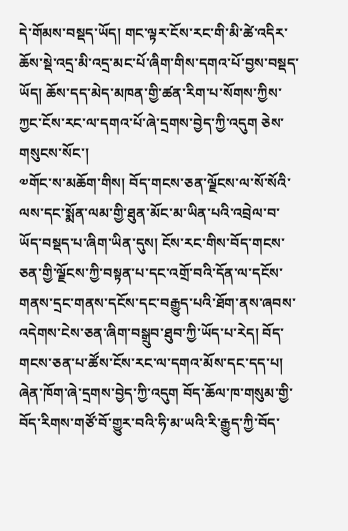དེ་གོམས་བསྡད་ཡོད། གང་ལྟར་ངོས་རང་གི་མི་ཚེ་འདིར་ཆོས་སྡེ་འདྲ་མི་འདྲ་མང་པོ་ཞིག་གིས་དགའ་པོ་བྱས་བསྡད་ཡོད། ཆོས་དད་མེད་མཁན་གྱི་ཚན་རིག་པ་སོགས་ཀྱིས་ཀྱང་ངོས་རང་ལ་དགའ་པོ་ཞེ་དྲགས་བྱེད་ཀྱི་འདུག ཅེས་གསུངས་སོང་།
༧གོང་ས་མཆོག་གིས། བོད་གངས་ཅན་ལྗོངས་ལ་སོ་སོའི་ལས་དང་སྨོན་ལམ་གྱི་ཐུན་མོང་མ་ཡིན་པའི་འབྲེལ་བ་ཡོད་བསྡད་པ་ཞིག་ཡིན་དུས། ངོས་རང་གིས་བོད་གངས་ཅན་གྱི་ལྗོངས་ཀྱི་བསྟན་པ་དང་འགྲོ་བའི་དོན་ལ་དངོས་གནས་དྲང་གནས་དངོས་དང་བརྒྱུད་པའི་ཐོག་ནས་ཞབས་འདེགས་ངེས་ཅན་ཞིག་བསྒྲུབ་ཐུབ་ཀྱི་ཡོད་པ་རེད། བོད་གངས་ཅན་པ་ཚོས་ངོས་རང་ལ་དགའ་མོས་དང་དད་པ། ཞེན་ཁོག་ཞེ་དྲགས་བྱེད་ཀྱི་འདུག བོད་ཆོལ་ཁ་གསུམ་གྱི་བོད་རིགས་གཙོ་བོ་གྱུར་བའི་ཧི་མ་ཡའི་རི་རྒྱུད་ཀྱི་བོད་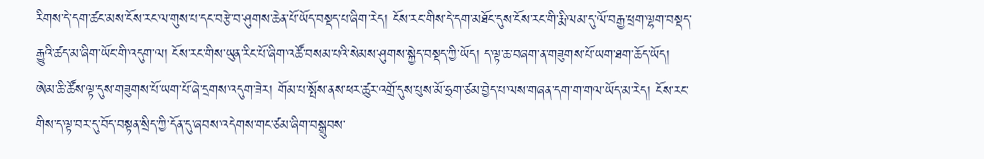རིགས་དེ་དག་ཚང་མས་ངོས་རང་ལ་གུས་པ་དང་བརྩེ་བ་ཤུགས་ཆེན་པོ་ཡོད་བསྡད་པ་ཞིག་རེད། ངོས་རང་གིས་དེ་དག་མཐོང་དུས་ངོས་རང་གི་རྨི་ལམ་དུ་ལོ་བརྒྱ་ཕྲག་ལྷག་བསྡད་རྒྱུའི་ཚད་མ་ཞིག་ཡོང་གི་འདུག་ལ། ངོས་རང་གིས་ཡུན་རིང་པོ་ཞིག་འཚོ་བསམ་པའི་སེམས་ཤུགས་སྐྱེད་བསྡད་ཀྱི་ཡོད། ད་ལྟ་ཆ་བཞག་ན་གཟུགས་པོ་ཡག་ཐག་ཆོད་ཡོད། ཨེམ་ཆི་ཚོས་ལྟ་དུས་གཟུགས་པོ་ཡག་པོ་ཞེ་དྲགས་འདུག་ཟེར། གོམ་པ་སྤོས་ནས་ཕར་ཚུར་འགྲོ་དུས་པུས་མོ་ཧྲག་ཙམ་བྱེད་པ་ལས་གཞན་དག་ག་གལ་ཡོད་མ་རེད། ངོས་རང་གིས་ད་ལྟ་བར་དུ་བོད་བསྟན་སྲིད་ཀྱི་དོན་དུ་ཞབས་འདེགས་གང་ཙམ་ཞིག་བསྒྲུབས་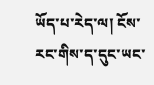ཡོད་པ་རེད་ལ། ངོས་རང་གིས་ད་དུང་ཡང་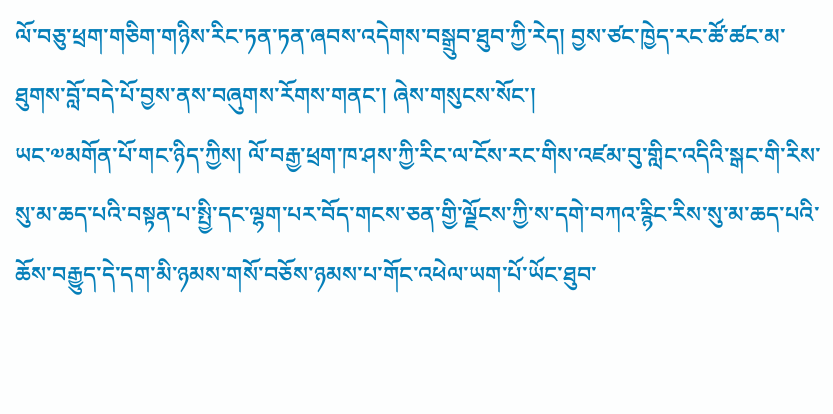ལོ་བཅུ་ཕྲག་གཅིག་གཉིས་རིང་ཏན་ཏན་ཞབས་འདེགས་བསྒྲུབ་ཐུབ་ཀྱི་རེད། བྱས་ཙང་ཁྱེད་རང་ཚོ་ཚང་མ་ཐུགས་བློ་བདེ་པོ་བྱས་ནས་བཞུགས་རོགས་གནང་། ཞེས་གསུངས་སོང་།
ཡང་༧མགོན་པོ་གང་ཉིད་ཀྱིས། ལོ་བརྒྱ་ཕྲག་ཁ་ཤས་ཀྱི་རིང་ལ་ངོས་རང་གིས་འཛམ་བུ་གླིང་འདིའི་སྒང་གི་རིས་སུ་མ་ཆད་པའི་བསྟན་པ་སྤྱི་དང་ལྷག་པར་བོད་གངས་ཅན་གྱི་ལྗོངས་ཀྱི་ས་དགེ་བཀའ་རྙིང་རིས་སུ་མ་ཆད་པའི་ཆོས་བརྒྱུད་དེ་དག་མི་ཉམས་གསོ་བཅོས་ཉམས་པ་གོང་འཕེལ་ཡག་པོ་ཡོང་ཐུབ་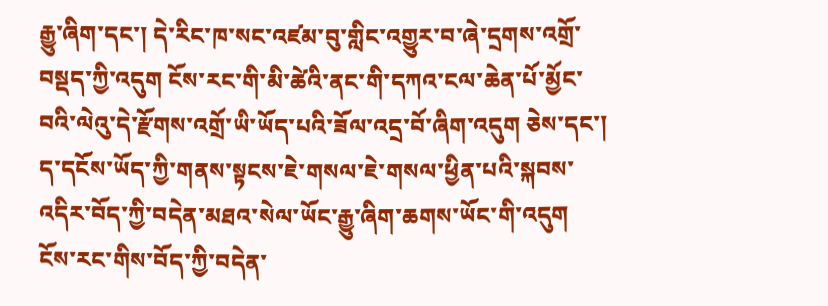རྒྱུ་ཞིག་དང་། དེ་རིང་ཁ་སང་འཛམ་བུ་གླིང་འགྱུར་བ་ཞེ་དྲགས་འགྲོ་བསྡད་ཀྱི་འདུག ངོས་རང་གི་མི་ཚེའི་ནང་གི་དཀའ་ངལ་ཆེན་པོ་མྱོང་བའི་ལེའུ་དེ་རྫོགས་འགྲོ་ཡི་ཡོད་པའི་ཟོལ་འདྲ་བོ་ཞིག་འདུག ཅེས་དང་། ད་དངོས་ཡོད་ཀྱི་གནས་སྟངས་ཇེ་གསལ་ཇེ་གསལ་ཕྱིན་པའི་སྐབས་འདིར་བོད་ཀྱི་བདེན་མཐའ་སེལ་ཡོང་རྒྱུ་ཞིག་ཆགས་ཡོང་གི་འདུག ངོས་རང་གིས་བོད་ཀྱི་བདེན་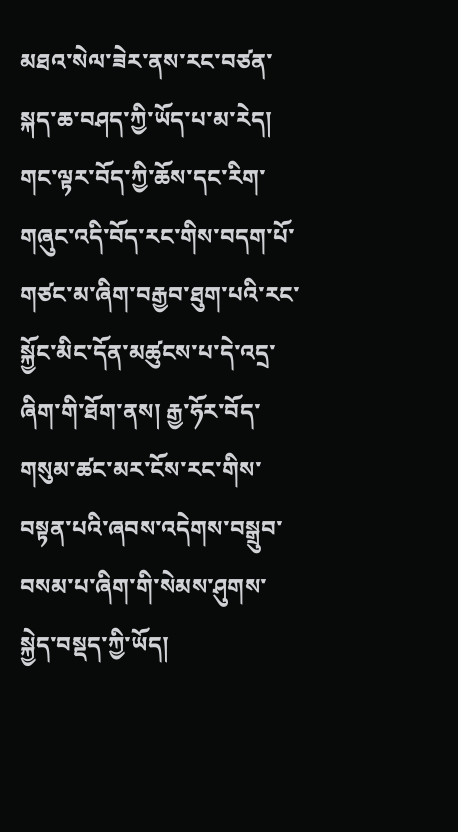མཐའ་སེལ་ཟེར་ནས་རང་བཙན་སྐད་ཆ་བཤད་ཀྱི་ཡོད་པ་མ་རེད། གང་ལྟར་བོད་ཀྱི་ཆོས་དང་རིག་གཞུང་འདི་བོད་རང་གིས་བདག་པོ་གཙང་མ་ཞིག་བརྒྱབ་ཐུག་པའི་རང་སྐྱོང་མིང་དོན་མཚུངས་པ་དེ་འདྲ་ཞིག་གི་ཐོག་ནས། རྒྱ་ཧོར་བོད་གསུམ་ཚང་མར་ངོས་རང་གིས་བསྟན་པའི་ཞབས་འདེགས་བསྒྲུབ་བསམ་པ་ཞིག་གི་སེམས་ཤུགས་སྐྱེད་བསྡད་ཀྱི་ཡོད།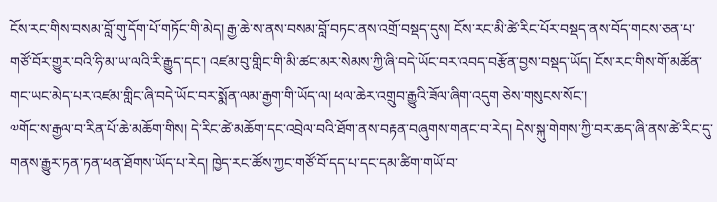ངོས་རང་གིས་བསམ་བློ་གུ་དོག་པོ་གཏོང་གི་མེད། རྒྱ་ཆེ་ས་ནས་བསམ་བློ་བཏང་ནས་འགྲོ་བསྡད་དུས། ངོས་རང་མི་ཚེ་རིང་པོར་བསྡད་ནས་བོད་གངས་ཅན་པ་གཙོ་བོར་གྱུར་བའི་ཧི་མ་ཡ་ལའི་རི་རྒྱུད་དང་། འཛམ་བུ་གླིང་གི་མི་ཚང་མར་སེམས་ཀྱི་ཞི་བདེ་ཡོང་བར་འབད་བརྩོན་བྱས་བསྡད་ཡོད། ངོས་རང་གིས་གོ་མཚོན་གང་ཡང་མེད་པར་འཛམ་གླིང་ཞི་བདེ་ཡོང་བར་སྨོན་ལམ་རྒྱག་གི་ཡོད་ལ། ཕལ་ཆེར་འགྲུབ་རྒྱུའི་ཟོལ་ཞིག་འདུག ཅེས་གསུངས་སོང་།
༧གོང་ས་རྒྱལ་བ་རིན་པོ་ཆེ་མཆོག་གིས། དེ་རིང་ཚེ་མཆོག་དང་འབྲེལ་བའི་ཐོག་ནས་བརྟན་བཞུགས་གནང་བ་རེད། དེས་སྐུ་གེགས་ཀྱི་བར་ཆད་ཞི་ནས་ཚེ་རིང་དུ་གནས་རྒྱུར་ཏན་ཏན་ཕན་ཐོགས་ཡོད་པ་རེད། ཁྱེད་རང་ཚོས་ཀྱང་གཙོ་བོ་དད་པ་དང་དམ་ཚིག་གཡོ་བ་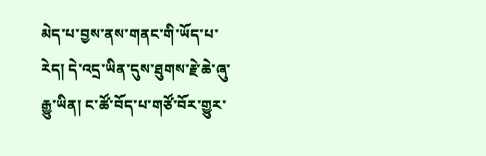མེད་པ་བྱས་ནས་གནང་གི་ཡོད་པ་རེད། དེ་འདྲ་ཡིན་དུས་ཐུགས་རྗེ་ཆེ་ཞུ་རྒྱུ་ཡིན། ང་ཚོ་བོད་པ་གཙོ་བོར་གྱུར་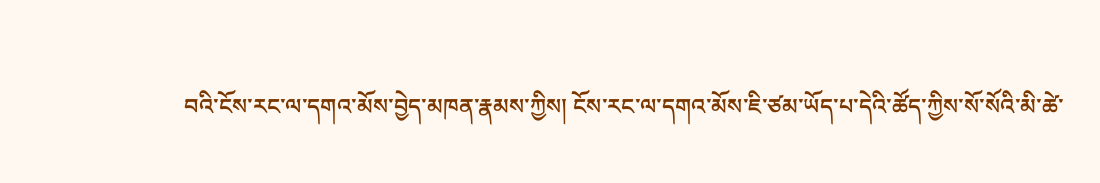བའི་ངོས་རང་ལ་དགའ་མོས་བྱེད་མཁན་རྣམས་ཀྱིས། ངོས་རང་ལ་དགའ་མོས་ཇི་ཙམ་ཡོད་པ་དེའི་ཚོད་ཀྱིས་སོ་སོའི་མི་ཚེ་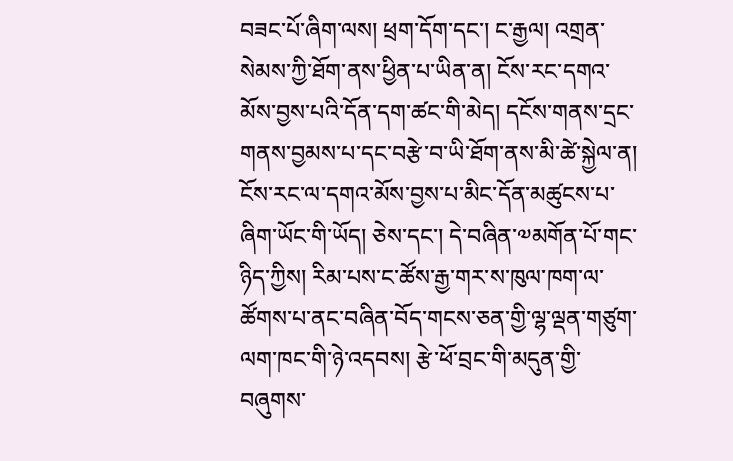བཟང་པོ་ཞིག་ལས། ཕྲག་དོག་དང་། ང་རྒྱལ། འགྲན་སེམས་ཀྱི་ཐོག་ནས་ཕྱིན་པ་ཡིན་ན། ངོས་རང་དགའ་མོས་བྱས་པའི་དོན་དག་ཚང་གི་མེད། དངོས་གནས་དྲང་གནས་བྱམས་པ་དང་བརྩེ་བ་ཡི་ཐོག་ནས་མི་ཚེ་སྐྱེལ་ན། ངོས་རང་ལ་དགའ་མོས་བྱས་པ་མིང་དོན་མཚུངས་པ་ཞིག་ཡོང་གི་ཡོད། ཅེས་དང་། དེ་བཞིན་༧མགོན་པོ་གང་ཉིད་ཀྱིས། རིམ་པས་ང་ཚོས་རྒྱ་གར་ས་ཁུལ་ཁག་ལ་ཚོགས་པ་ནང་བཞིན་བོད་གངས་ཅན་གྱི་ལྷ་ལྡན་གཙུག་ལག་ཁང་གི་ཉེ་འདབས། རྩེ་ཕོ་བྲང་གི་མདུན་གྱི་བཞུགས་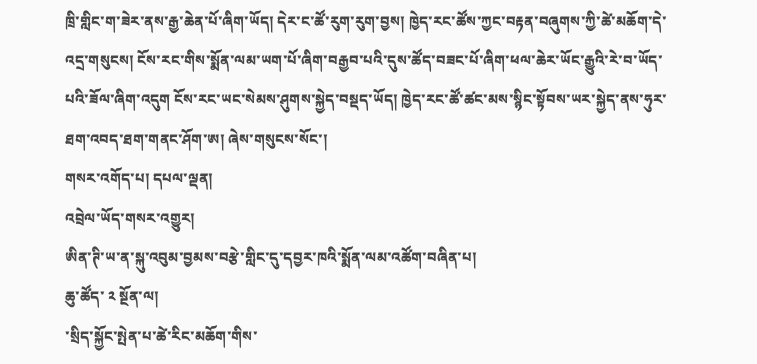ཁྲི་གླིང་ག་ཟེར་ནས་རྒྱ་ཆེན་པོ་ཞིག་ཡོད། དེར་ང་ཚོ་རུག་རུག་བྱས། ཁྱེད་རང་ཚོས་ཀྱང་བརྟན་བཞུགས་ཀྱི་ཚེ་མཆོག་དེ་འདྲ་གསུངས། ངོས་རང་གིས་སྨོན་ལམ་ཡག་པོ་ཞིག་བརྒྱབ་པའི་དུས་ཚོད་བཟང་པོ་ཞིག་ཕལ་ཆེར་ཡོང་རྒྱུའི་རེ་བ་ཡོད་པའི་ཟོལ་ཞིག་འདུག ངོས་རང་ཡང་སེམས་ཤུགས་སྐྱེད་བསྡད་ཡོད། ཁྱེད་རང་ཚོ་ཚང་མས་སྙིང་སྟོབས་ཡར་སྐྱེད་ནས་ཧུར་ཐག་འབད་ཐག་གནང་ཤོག་ཨ། ཞེས་གསུངས་སོང་།
གསར་འགོད་པ། དཔལ་ལྡན།
འབྲེལ་ཡོད་གསར་འགྱུར།
ཨིན་ཊི་ཡ་ན་སྐུ་འབུམ་བྱམས་བརྩེ་གླིང་དུ་དབྱར་ཁའི་སྨོན་ལམ་འཚོག་བཞིན་པ།
ཆུ་ཚོད་ ༢ སྔོན་ལ།
་སྲིད་སྐྱོང་སྤེན་པ་ཚེ་རིང་མཆོག་གིས་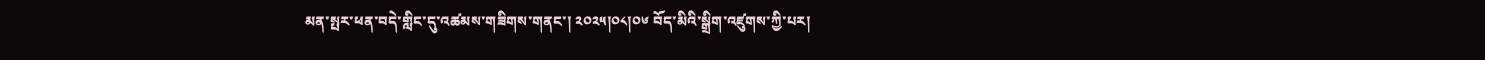མན་སྤར་ཕན་བདེ་གླིང་དུ་འཚམས་གཟིགས་གནང་། ༢༠༢༥།༠༨།༠༦ བོད་མིའི་སྒྲིག་འཛུགས་ཀྱི་པར།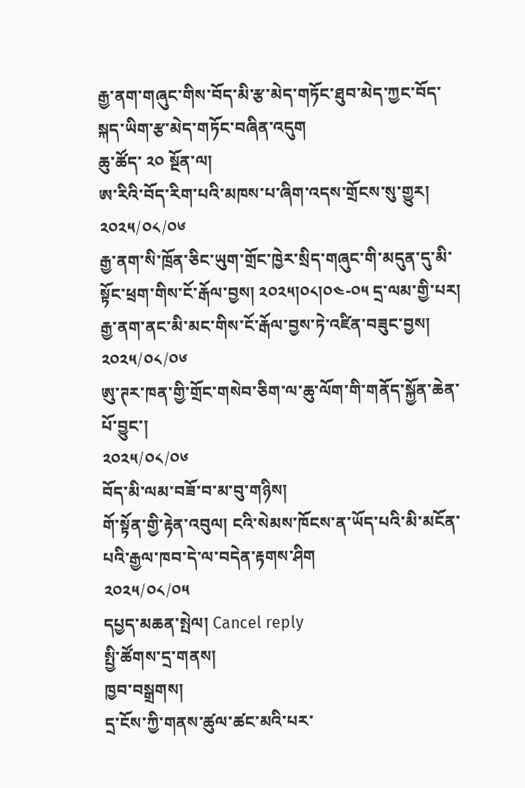རྒྱ་ནག་གཞུང་གིས་བོད་མི་རྩ་མེད་གཏོང་ཐུབ་མེད་ཀྱང་བོད་སྐད་ཡིག་རྩ་མེད་གཏོང་བཞིན་འདུག
ཆུ་ཚོད་ ༢༠ སྔོན་ལ།
ཨ་རིའི་བོད་རིག་པའི་མཁས་པ་ཞིག་འདས་གྲོངས་སུ་གྱུར།
༢༠༢༥/༠༨/༠༦
རྒྱ་ནག་སི་ཁྲོན་ཅིང་ཡུག་གྲོང་ཁྱེར་སྲིད་གཞུང་གི་མདུན་དུ་མི་སྟོང་ཕྲག་གིས་ངོ་རྒོལ་བྱས། ༢༠༢༥།༠༨།༠༤-༠༥ དྲ་ལམ་གྱི་པར།
རྒྱ་ནག་ནང་མི་མང་གིས་ངོ་རྒོལ་བྱས་ཏེ་འཛིན་བཟུང་བྱས།
༢༠༢༥/༠༨/༠༦
ཨུ་ཊར་ཁན་གྱི་གྲོང་གསེབ་ཅིག་ལ་ཆུ་ལོག་གི་གནོད་སྐྱོན་ཆེན་པོ་བྱུང་།
༢༠༢༥/༠༨/༠༦
བོད་མི་ལམ་བཟོ་བ་མ་བུ་གཉིས།
གོ་སྟོན་གྱི་རྟེན་འབུལ། ངའི་སེམས་ཁོངས་ན་ཡོད་པའི་མི་མངོན་པའི་རྒྱལ་ཁབ་དེ་ལ་བདེན་རྟགས་ཤིག
༢༠༢༥/༠༨/༠༥
དཔྱད་མཆན་སྤེལ། Cancel reply
སྤྱི་ཚོགས་དྲ་གནས།
ཁྱབ་བསྒྲགས།
དྲ་ངོས་ཀྱི་གནས་ཚུལ་ཚང་མའི་པར་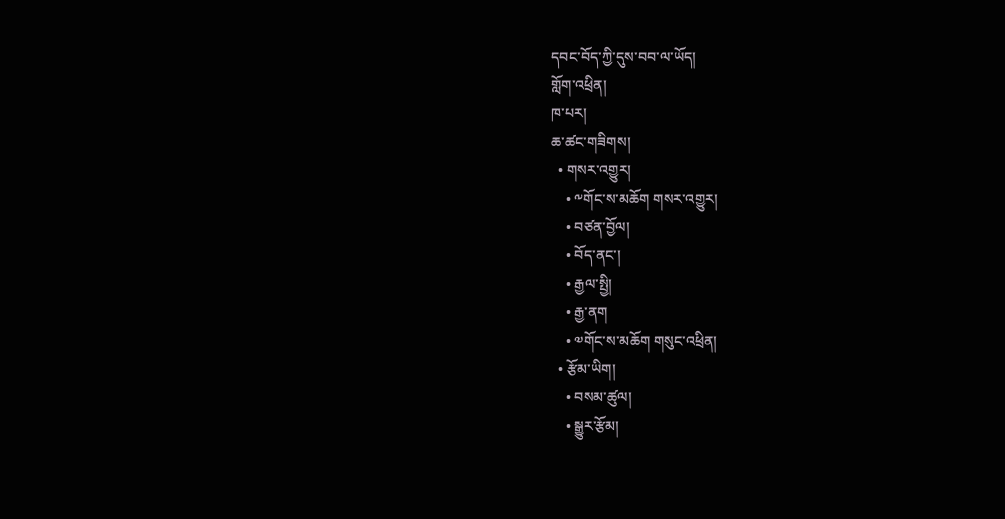དབང་བོད་ཀྱི་དུས་བབ་ལ་ཡོད།
གློག་འཕྲིན།
ཁ་པར།
ཆ་ཚང་གཟིགས།
  • གསར་འགྱུར།
    • ༸གོང་ས་མཆོག གསར་འགྱུར།
    • བཙན་བྱོལ།
    • བོད་ནང་།
    • རྒྱལ་སྤྱི།
    • རྒྱ་ནག
    • ༧གོང་ས་མཆོག གསུང་འཕྲིན།
  • རྩོམ་ཡིག།
    • བསམ་ཚུལ།
    • སྒྱུར་རྩོམ།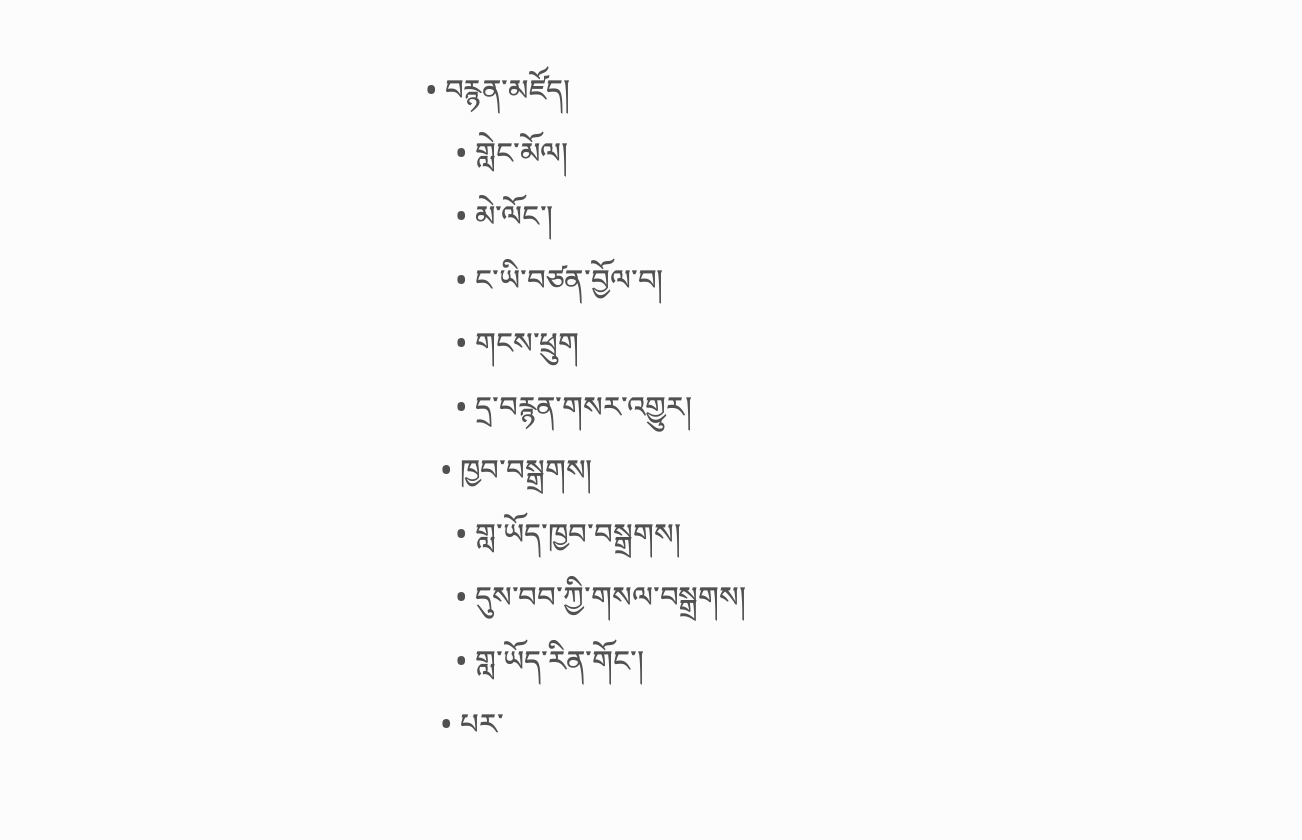• བརྙན་མཛོད།
    • གླེང་མོལ།
    • མེ་ལོང་།
    • ང་ཡི་བཙན་བྱོལ་བ།
    • གངས་ཕྲུག
    • དྲ་བརྙན་གསར་འགྱུར།
  • ཁྱབ་བསྒྲགས།
    • གླ་ཡོད་ཁྱབ་བསྒྲགས།
    • དུས་བབ་ཀྱི་གསལ་བསྒྲགས།
    • གླ་ཡོད་རིན་གོང་།
  • པར་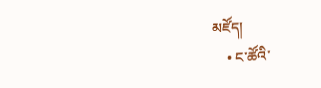མཛོད།
    • ང་ཚོའི་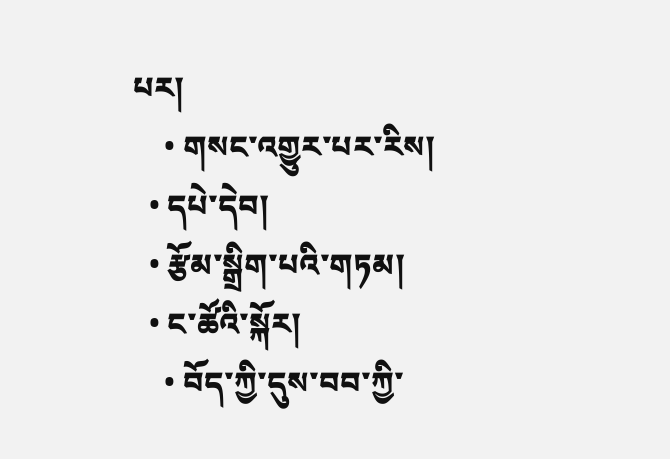པར།
    • གསང་འགྱུར་པར་རིས།
  • དཔེ་དེབ།
  • རྩོམ་སྒྲིག་པའི་གཏམ།
  • ང་ཚོའི་སྐོར།
    • བོད་ཀྱི་དུས་བབ་ཀྱི་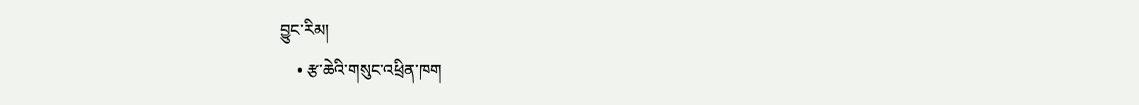བྱུང་རིམ།
    • རྩ་ཆེའི་གསུང་འཕྲིན་ཁག